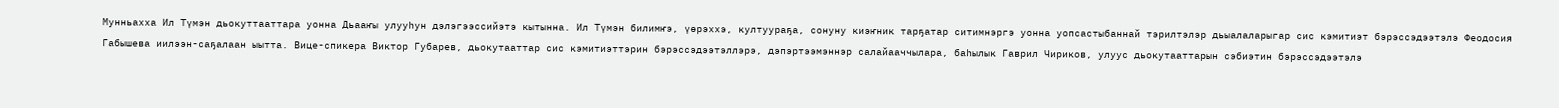Мунньахха Ил Түмэн дьокуттааттара уонна Дьааҥы улууһун дэлэгээссийэтэ кытынна. Ил Түмэн билимҥэ, үөрэххэ, култуураҕа, сонуну киэҥник тарҕатар ситимнэргэ уонна уопсастыбаннай тэрилтэлэр дьыалаларыгар сис кэмитиэт бэрэссэдээтэлэ Феодосия Габышева иилээн-саҕалаан ыытта. Вице-спикера Виктор Губарев, дьокутааттар сис кэмитиэттэрин бэрэссэдээтэллэрэ, дэпэртээмэннэр салайааччылара, баһылык Гаврил Чириков, улуус дьокутааттарын сэбиэтин бэрэссэдээтэлэ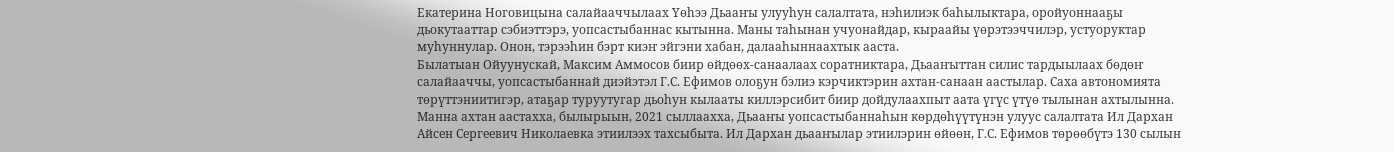Екатерина Ноговицына салайааччылаах Үөһээ Дьааҥы улууһун салалтата, нэһилиэк баһылыктара, оройуоннааҕы дьокутааттар сэбиэттэрэ, уопсастыбаннас кытынна. Маны таһынан учуонайдар, кыраайы үөрэтээччилэр, устуоруктар муһуннулар. Онон, тэрээһин бэрт киэҥ эйгэни хабан, далааһыннаахтык ааста.
Былатыан Ойуунускай, Максим Аммосов биир өйдөөх-санаалаах соратниктара, Дьааҥыттан силис тардыылаах бөдөҥ салайааччы, уопсастыбаннай диэйэтэл Г.С. Ефимов олоҕун бэлиэ кэрчиктэрин ахтан-санаан аастылар. Саха автономията төрүттэниитигэр, атаҕар туруутугар дьоһун кылааты киллэрсибит биир дойдулаахпыт аата үгүс үтүө тылынан ахтылынна.
Манна ахтан аастахха, былырыын, 2021 сыллаахха, Дьааҥы уопсастыбаннаһын көрдөһүүтүнэн улуус салалтата Ил Дархан Айсен Сергеевич Николаевка этиилээх тахсыбыта. Ил Дархан дьааҥылар этиилэрин өйөөн, Г.С. Ефимов төрөөбүтэ 130 сылын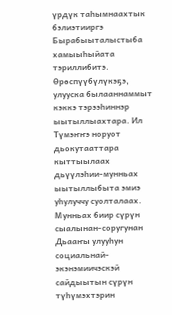үрдүк таһымнаахтык бэлиэтииргэ Бырабыыталыстыба хамыыһыйата тэриллибитэ. Өрөспүүбүлүкэҕэ, улууска былааннаммыт кэккэ тэрээһиннэр ыытыллыахтара. Ил Түмэҥҥэ норуот дьокутааттара кыттыылаах дьүүлэһии-мунньах ыытыллыбыта эмиэ уһулуччу суолталаах.
Мунньах биир сүрүн сыалынан-соругунан Дьааҥы улууһун социальнай-экэнэмиичэскэй сайдыытын сүрүн түһүмэхтэрин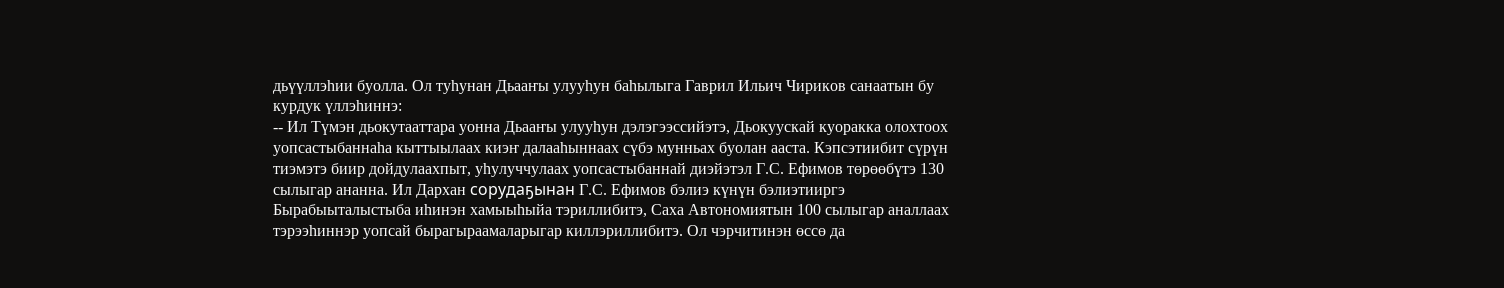дьүүллэһии буолла. Ол туһунан Дьааҥы улууһун баһылыга Гаврил Ильич Чириков санаатын бу курдук үллэһиннэ:
-- Ил Түмэн дьокутааттара уонна Дьааҥы улууһун дэлэгээссийэтэ, Дьокуускай куоракка олохтоох уопсастыбаннаһа кыттыылаах киэҥ далааһыннаах сүбэ мунньах буолан ааста. Кэпсэтиибит сүрүн тиэмэтэ биир дойдулаахпыт, уһулуччулаах уопсастыбаннай диэйэтэл Г.С. Ефимов төрөөбүтэ 130 сылыгар ананна. Ил Дархан сорудаҕынан Г.С. Ефимов бэлиэ күнүн бэлиэтииргэ Бырабыыталыстыба иһинэн хамыыһыйа тэриллибитэ, Саха Автономиятын 100 сылыгар аналлаах тэрээһиннэр уопсай бырагыраамаларыгар киллэриллибитэ. Ол чэрчитинэн өссө да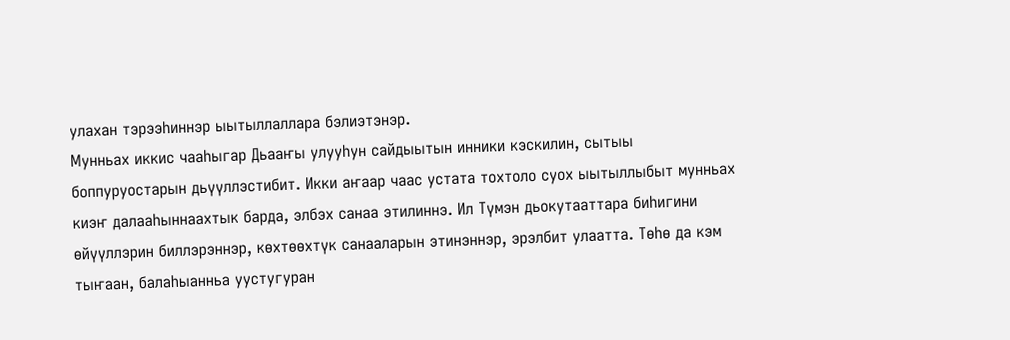улахан тэрээһиннэр ыытыллаллара бэлиэтэнэр.
Мунньах иккис чааһыгар Дьааҥы улууһун сайдыытын инники кэскилин, сытыы боппуруостарын дьүүллэстибит. Икки аҥаар чаас устата тохтоло суох ыытыллыбыт мунньах киэҥ далааһыннаахтык барда, элбэх санаа этилиннэ. Ил Түмэн дьокутааттара биһигини өйүүллэрин биллэрэннэр, көхтөөхтүк санааларын этинэннэр, эрэлбит улаатта. Төһө да кэм тыҥаан, балаһыанньа уустугуран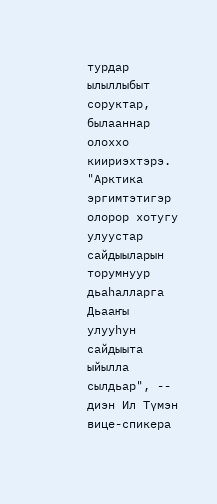турдар ылыллыбыт соруктар, былааннар олоххо киириэхтэрэ. "Арктика эргимтэтигэр олорор хотугу улуустар сайдыыларын торумнуур дьаһалларга Дьааҥы улууһун сайдыыта ыйылла сылдьар", -- диэн Ил Түмэн вице-спикера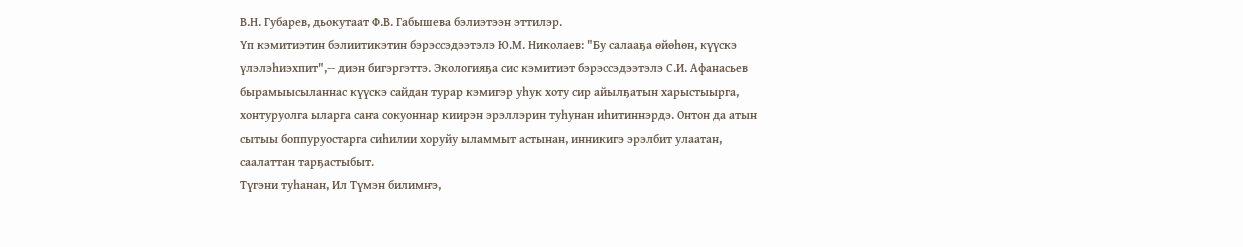В.Н. Губарев, дьокутаат Ф.В. Габышева бэлиэтээн эттилэр.
Үп кэмитиэтин бэлиитикэтин бэрэссэдээтэлэ Ю.М. Николаев: "Бу салааҕа өйөһөн, күүскэ үлэлэһиэхпит",-- диэн бигэргэттэ. Экологияҕа сис кэмитиэт бэрэссэдээтэлэ С.И. Афанасьев бырамыысыланнас күүскэ сайдан турар кэмигэр уһук хоту сир айылҕатын харыстыырга, хонтуруолга ыларга саҥа сокуоннар киирэн эрэллэрин туһунан иһитиннэрдэ. Онтон да атын сытыы боппуруостарга сиһилии хоруйу ыламмыт астынан, инникигэ эрэлбит улаатан, саалаттан тарҕастыбыт.
Түгэни туһанан, Ил Түмэн билимҥэ,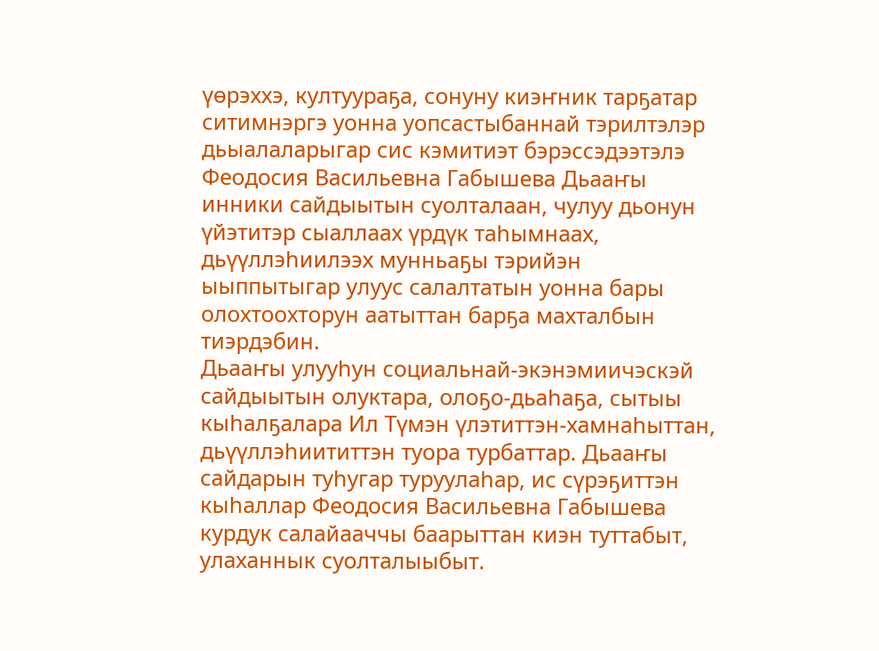үөрэххэ, култуураҕа, сонуну киэҥник тарҕатар ситимнэргэ уонна уопсастыбаннай тэрилтэлэр дьыалаларыгар сис кэмитиэт бэрэссэдээтэлэ Феодосия Васильевна Габышева Дьааҥы инники сайдыытын суолталаан, чулуу дьонун үйэтитэр сыаллаах үрдүк таһымнаах, дьүүллэһиилээх мунньаҕы тэрийэн ыыппытыгар улуус салалтатын уонна бары олохтоохторун аатыттан барҕа махталбын тиэрдэбин.
Дьааҥы улууһун социальнай-экэнэмиичэскэй сайдыытын олуктара, олоҕо-дьаһаҕа, сытыы кыһалҕалара Ил Түмэн үлэтиттэн-хамнаһыттан, дьүүллэһиититтэн туора турбаттар. Дьааҥы сайдарын туһугар туруулаһар, ис сүрэҕиттэн кыһаллар Феодосия Васильевна Габышева курдук салайааччы баарыттан киэн туттабыт, улаханнык суолталыыбыт.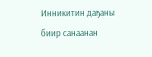Инникитин даҕаны биир санаанан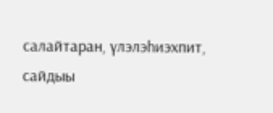салайтаран, үлэлэһиэхпит, сайдыы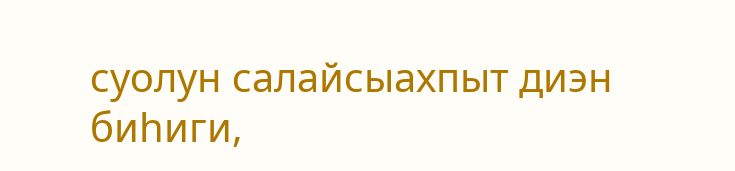суолун салайсыахпыт диэн биһиги,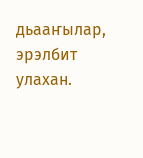дьааҥылар, эрэлбит улахан.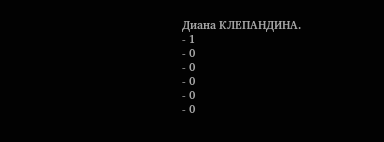Диана КЛЕПАНДИНА.
- 1
- 0
- 0
- 0
- 0
- 0